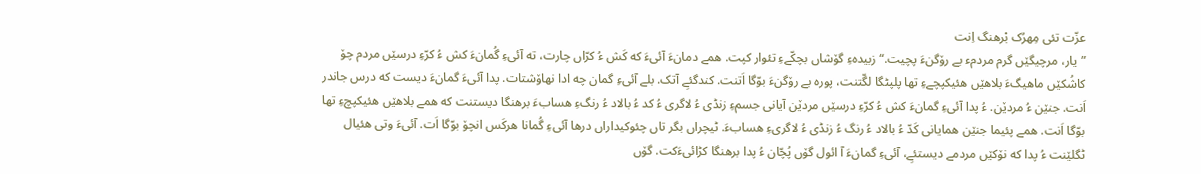عزّت تئی مِهرُک بْرهنگ اِنت
”یار، مرچیگێں گرم مردمء بے رۆگنءَ پچیت.“ زبیدهءِ گۆشاں بچکّےءِ تئوار کپت. همے دمانءَ آئیءَ که کَش ءُ کرّاں چارت، ته آئیءِ گُمانءَ کش ءُ کرّءِ درسێں مردم چۆ کاشُکێں ماهیگءَ بلاهێں هئیکپچےءِ تها پلپٹگا لگّتنت، پوره بے رۆگنءَ بوّگا اَتنت. کندگئےِ آتک. بلے آئیءِ گمان چه ادا نهاۆشتات. پدا آئیءَ گمانءَ دیست که درس جاندر اَنت. جنێن ءُ مردێن. ءُ پدا آئیءِ گمانءَ کش ءُ کرّءِ درسێں مردێن آیانی جسمءِ زنڈی ءُ لاگری ءُ کد ءُ بالاد ءُ رنگءِ هسابءَ برهنگا دیستنت که همے بلاهێں هئیکپچءِ تها بوّگا اَنت. همے پئیما جنێن همایانی کَدّ ءُ بالاد ءُ رنگ ءُ زنڈی ءُ لاگریءِ هسابءَ. ٹیچراں بگر تاں چئوکیداراں درها آئیءِ گُمانا هرکَس انچۆ بوّگا اَت. آئیءَ وتی هئیال ٹگلێنت ءُ پدا که نۆکێں مردمے دیستئےِ، آئیءِ گمانءَ آ ائول گۆں پُچّان ءُ پدا برهنگا کڑائیءَکت. گۆں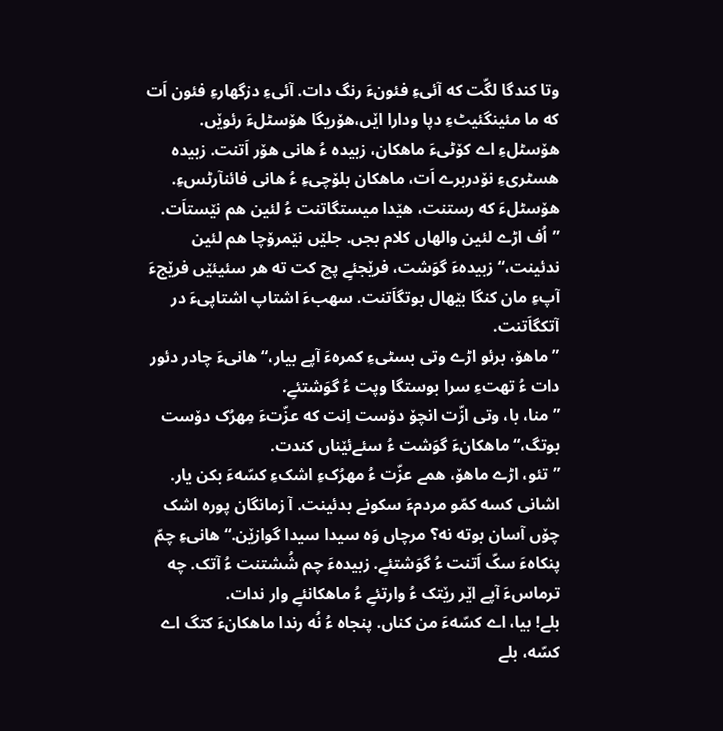وتا کندگا لگّت که آئیءِ فئونءَ رنگ دات. آئیءِ دزگهارءِ فئون اَت که ما مئینگئیٹءِ دپا ودارا اێں،هۆریگا هۆسٹلءَ رئوێں.
هۆسٹلءِ اے کۆٹیءَ ماهکان، زبیده ءُ هانی هۆر اَتنت. زبیده هسٹریءِ نۆدربرے اَت، ماهکان بلۆچیءِ ءُ هانی فائنآرٹسءِ. هۆسٹلءَ که رستنت، هێدا میستگاتنت ءُ لئین هم نێستاَت.
”اُف اڑے لئین والهاں کلام بجں. جلێں نێمرۆچا هم لئین ندئینت،“ زبیدهءَ گوَشت، فرێجئےِ پچ کت ته هر سئیئێں فرێجءَ آپءِ مان کنگا بێهال بوتگاَتنت. سهبءَ اشتاپ اشتاپیءَ در آتکگاَتنت.
”ماهۆ، برئو اڑے وتی بسٹیءِ کمرهءَ آپے بیار،“ هانیءَ چادر دئور دات ءُ تهتءِ سرا بوستگا وپت ءُ گوَشتئےِ.
”منا، با، وتی ازّت انچۆ دۆست اِنت که عزّتءَ مِهرُک دۆست بوتگ،“ ماهکانءَ گوَشت ءُ سئےئێناں کندت.
”تئو، اڑے ماهۆ، همے عزّت ءُ مهرُکءِ اشکءِ کسّهءَ بکن یار. اشانی کسه کمّو مردمءَ سکونے بدئینت. آ زمانگان پوره اشک چۆں آسان بوته نه؟ مرچاں وَه سیدا سیدا گوازێن.“ هانیءِ چمّ پنکاهءَ سکّ اَتنت ءُ گوَشتئےِ. زبیدهءَ چم شُشتنت ءُ آتک. چه ترماسءَ آپے اێر رێتک ءُ وارتئےِ ءُ ماهکانئےِ وار ندات.
بلے! بیا، اے کسّهءَ من کناں. پنجاه ءُ نُه رندا ماهکانءَ کتگ اے کسّه، بلے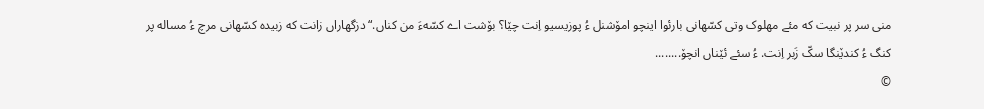منی سر پر نبیت که مئے مهلوک وتی کسّهانی بارئوا اینچو امۆشنل ءُ پوزیسیو اِنت چێا؟ بۆشت اے کسّهءَ من کناں.“ دزگهاراں زانت که زبیده کسّهانی مرچ ءُ مساله پر کنگ ءُ کندێنگا سکّ زَبر اِنت. ءُ سئے ئێناں انچۆ........
©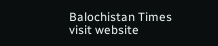Balochistan Times
visit website